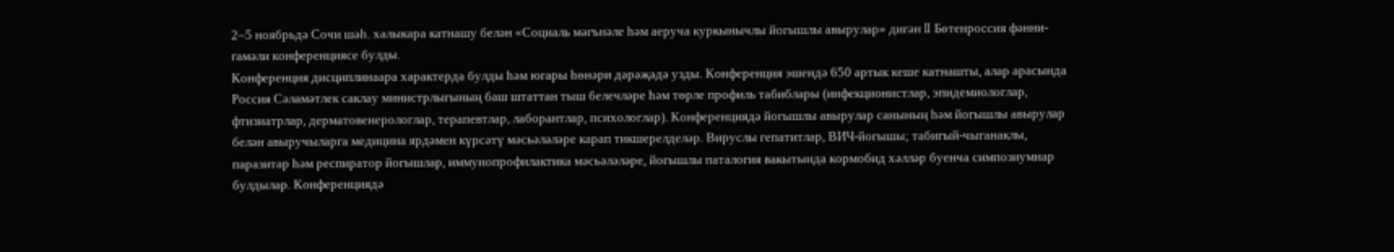2–5 ноябрьдә Сочи шәһ. халыкара катнашу белән «Социаль мәгънәле һәм аеруча куркынычлы йогышлы авырулар» дигән II Бөтенроссия фәнни-гамәли конференциясе булды.
Конференция дисциплинаара характерда булды һәм югары һөнәри дәрәҗәдә узды. Конференция эшендә 650 артык кеше катнашты, алар арасында Россия Сәламәтлек саклау министрлыгының баш штаттан тыш белечләре һәм төрле профиль табиблары (инфекционистлар, эпидемиологлар, фтизиатрлар, дерматовенерологлар, терапевтлар, лаборантлар, психологлар). Конференциядә йогышлы авырулар санының һәм йогышлы авырулар белән авыручыларга медицина ярдәмен күрсәтү мәсьәләләре карап тикшерелделәр. Вируслы гепатитлар, ВИЧ-йогышы; табигый-чыганаклы, паразитар һәм респиратор йогышлар, иммунопрофилактика мәсьәләләре, йогышлы паталогия вакытында кормобид хәлләр буенча симпозиумнар булдылар. Конференциядә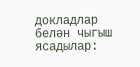докладлар белән чыгыш ясадылар: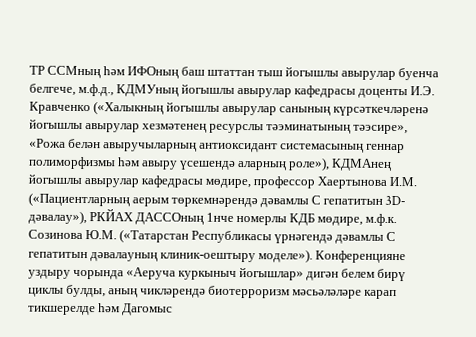ТР ССМның һәм ИФОның баш штаттан тыш йогышлы авырулар буенча белгече, м.ф.д., КДМУның йогышлы авырулар кафедрасы доценты И.Э. Кравченко («Халыкның йогышлы авырулар санының күрсәткечләренә йогышлы авырулар хезмәтенең ресурслы тәэминатының тәэсире», «Рожа белән авыручыларның антиоксидант системасының геннар полиморфизмы һәм авыру үсешендә аларның роле»), КДМАнең йогышлы авырулар кафедрасы мөдире, профессор Хаертынова И.М. («Пациентларның аерым төркемнәрендә дәвамлы С гепатитын 3D-дәвалау»), РКЙАХ ДАССОның 1нче номерлы КДБ мөдире, м.ф.к. Созинова Ю.М. («Татарстан Республикасы үрнәгендә дәвамлы С гепатитын дәвалауның клиник-оештыру моделе»). Конференцияне уздыру чорында «Аеруча куркыныч йогышлар» дигән белем бирү циклы булды, аның чикләрендә биотерроризм мәсьәләләре карап тикшерелде һәм Дагомыс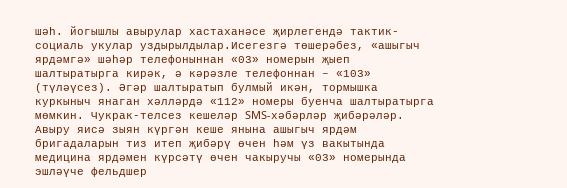шәһ. йогышлы авырулар хастаханәсе җирлегендә тактик-социаль укулар уздырылдылар.Исегезгә төшерәбез, «ашыгыч ярдәмгә» шәһәр телефоныннан «03» номерын җыеп шалтыратырга кирәк, ә кәрәзле телефоннан – «103» (түләүсез). Әгәр шалтыратып булмый икән, тормышка куркыныч янаган хәлләрдә «112» номеры буенча шалтыратырга мөмкин. Чукрак-телсез кешеләр SMS-хәбәрләр җибәрәләр. Авыру яисә зыян күргән кеше янына ашыгыч ярдәм бригадаларын тиз итеп җибәрү өчен һәм үз вакытында медицина ярдәмен күрсәтү өчен чакыручы «03» номерында эшләүче фельдшер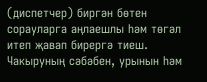(диспетчер) биргән бөтен сорауларга аңлаешлы һәм төгәл итеп җавап бирергә тиеш. Чакыруның сәбәбен, урынын һәм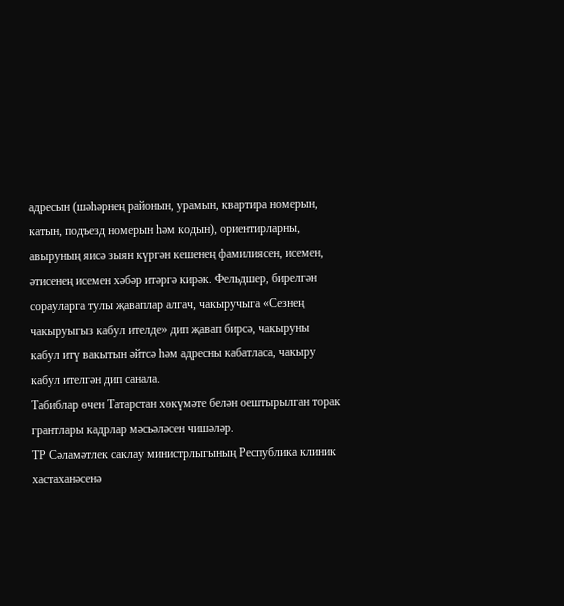адресын (шәһәрнең районын, урамын, квартира номерын, катын, подъезд номерын һәм кодын), ориентирларны, авыруның яисә зыян күргән кешенең фамилиясен, исемен, әтисенең исемен хәбәр итәргә кирәк. Фельдшер, бирелгән сорауларга тулы җаваплар алгач, чакыручыга «Сезнең чакыруыгыз кабул ителде» дип җавап бирсә, чакыруны кабул итү вакытын әйтсә һәм адресны кабатласа, чакыру кабул ителгән дип санала.
Табиблар өчен Татарстан хөкүмәте белән оештырылган торак грантлары кадрлар мәсьәләсен чишәләр.
ТР Сәламәтлек саклау министрлыгының Республика клиник хастаханәсенә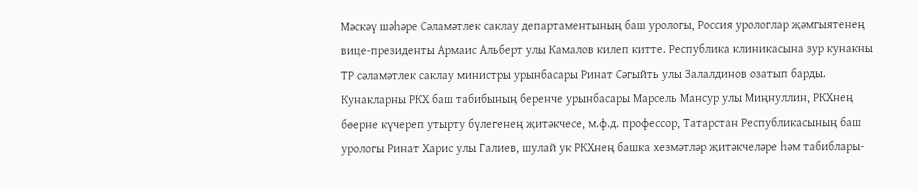Мәскәү шәһәре Сәламәтлек саклау департаментының баш урологы, Россия урологлар җәмгыятенең вице-президенты Армаис Альберт улы Камалов килеп китте. Республика клиникасына зур кунакны ТР сәламәтлек саклау министры урынбасары Ринат Сәгыйть улы Залалдинов озатып барды. Кунакларны РКХ баш табибының беренче урынбасары Марсель Мансур улы Миңнуллин, РКХнең бөерне күчереп утырту бүлегенең җитәкчесе, м.ф.д. профессор, Татарстан Республикасының баш урологы Ринат Харис улы Галиев, шулай ук РКХнең башка хезмәтләр җитәкчеләре һәм табиблары-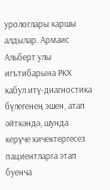урологлары каршы алдылар. Армаис Альберт улы игътибарына РКХ кабул итү-диагностика бүлегенең эшен, атап әйткәндә, шунда керүче кичектергесез пациентларга этап буенча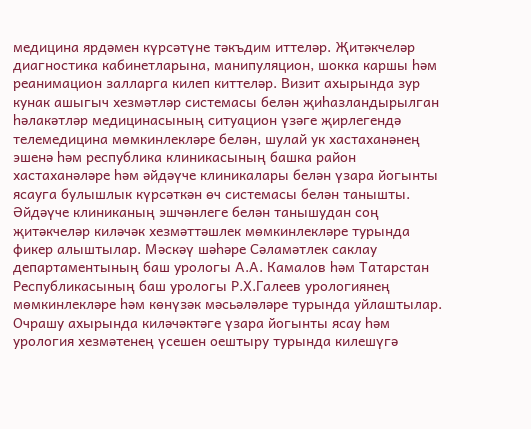медицина ярдәмен күрсәтүне тәкъдим иттеләр. Җитәкчеләр диагностика кабинетларына, манипуляцион, шокка каршы һәм реанимацион залларга килеп киттеләр. Визит ахырында зур кунак ашыгыч хезмәтләр системасы белән җиһазландырылган һәлакәтләр медицинасының ситуацион үзәге җирлегендә телемедицина мөмкинлекләре белән, шулай ук хастаханәнең эшенә һәм республика клиникасының башка район хастаханәләре һәм әйдәүче клиникалары белән үзара йогынты ясауга булышлык күрсәткән өч системасы белән танышты. Әйдәүче клиниканың эшчәнлеге белән танышудан соң җитәкчеләр киләчәк хезмәттәшлек мөмкинлекләре турында фикер алыштылар. Мәскәү шәһәре Сәламәтлек саклау департаментының баш урологы А.А. Камалов һәм Татарстан Республикасының баш урологы Р.Х.Галеев урологиянең мөмкинлекләре һәм көнүзәк мәсьәләләре турында уйлаштылар. Очрашу ахырында киләчәктәге үзара йогынты ясау һәм урология хезмәтенең үсешен оештыру турында килешүгә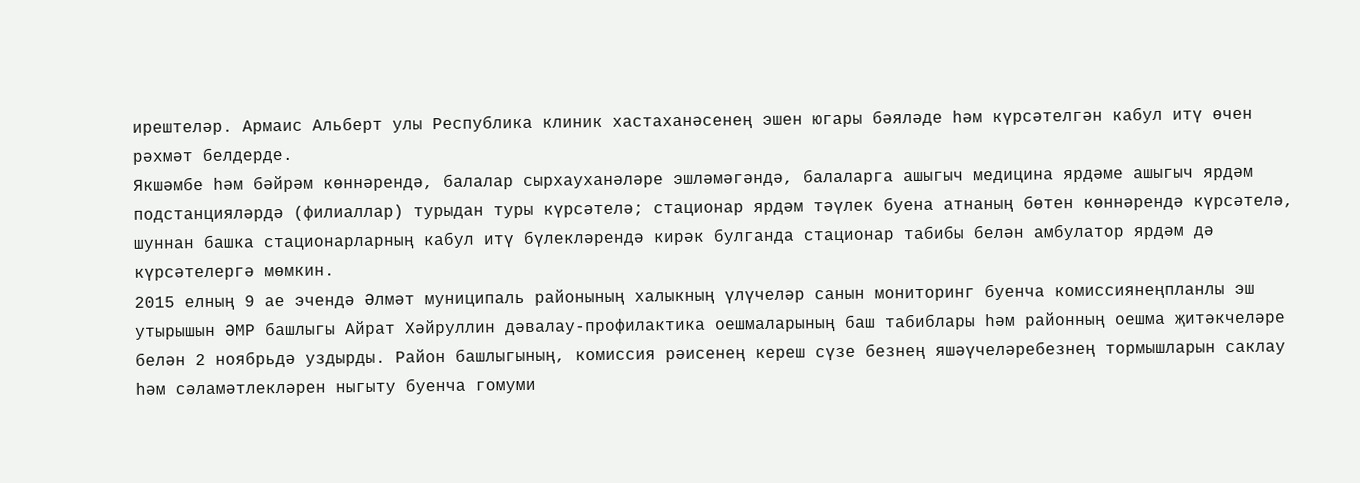ирештеләр. Армаис Альберт улы Республика клиник хастаханәсенең эшен югары бәяләде һәм күрсәтелгән кабул итү өчен рәхмәт белдерде.
Якшәмбе һәм бәйрәм көннәрендә, балалар сырхауханәләре эшләмәгәндә, балаларга ашыгыч медицина ярдәме ашыгыч ярдәм подстанцияләрдә (филиаллар) турыдан туры күрсәтелә; стационар ярдәм тәүлек буена атнаның бөтен көннәрендә күрсәтелә, шуннан башка стационарларның кабул итү бүлекләрендә кирәк булганда стационар табибы белән амбулатор ярдәм дә күрсәтелергә мөмкин.
2015 елның 9 ае эчендә Әлмәт муниципаль районының халыкның үлүчеләр санын мониторинг буенча комиссиянеңпланлы эш утырышын ӘМР башлыгы Айрат Хәйруллин дәвалау-профилактика оешмаларының баш табиблары һәм районның оешма җитәкчеләре белән 2 ноябрьдә уздырды. Район башлыгының, комиссия рәисенең кереш сүзе безнең яшәүчеләребезнең тормышларын саклау һәм сәламәтлекләрен ныгыту буенча гомуми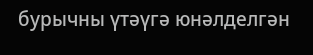бурычны үтәүгә юнәлделгән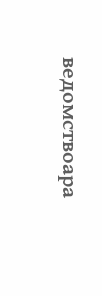ведомствоара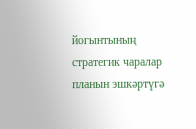йогынтының стратегик чаралар планын эшкәртүгә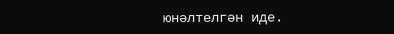юнәлтелгән иде.